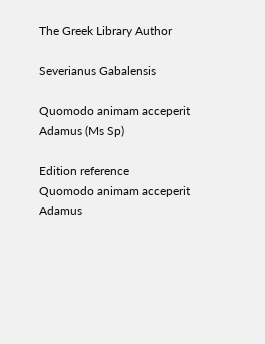The Greek Library Author

Severianus Gabalensis

Quomodo animam acceperit Adamus (Ms Sp)

Edition reference
Quomodo animam acceperit Adamus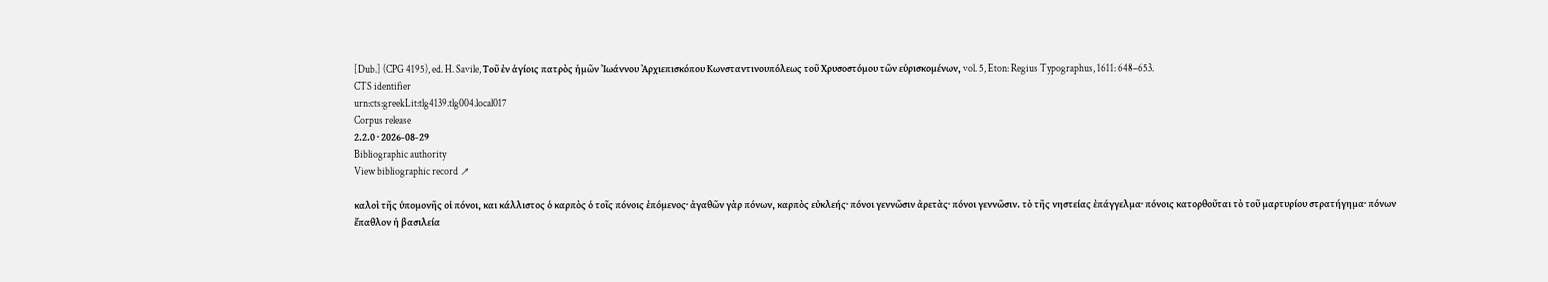[Dub.] (CPG 4195), ed. H. Savile, Τοῦ ἐν ἁγίοις πατρὸς ἡμῶν Ἰωάννου Ἀρχιεπισκόπου Κωνσταντινουπόλεως τοῦ Χρυσοστόμου τῶν εὑρισκομένων, vol. 5, Eton: Regius Typographus, 1611: 648–653.
CTS identifier
urn:cts:greekLit:tlg4139.tlg004.local017
Corpus release
2.2.0 · 2026-08-29
Bibliographic authority
View bibliographic record ↗

καλοὶ τῆς ὑπομονῆς οἱ πόνοι, και κάλλιστος ὁ καρπὸς ὁ τοῖς πόνοις ἐπόμενος· ἀγαθῶν γὰρ πόνων, καρπὸς εὐκλεής· πόνοι γεννῶσιν ἀρετὰς· πόνοι γεννῶσιν. τὸ τῆς νηστείας ἐπάγγελμα· πόνοις κατορθοῦται τὸ τοῦ μαρτυρίου στρατήγημα· πόνων ἔπαθλον ἡ βασιλεία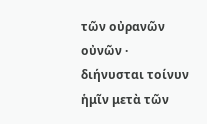τῶν οὐρανῶν οὐνῶν · διήνυσται τοίνυν ἡμῖν μετὰ τῶν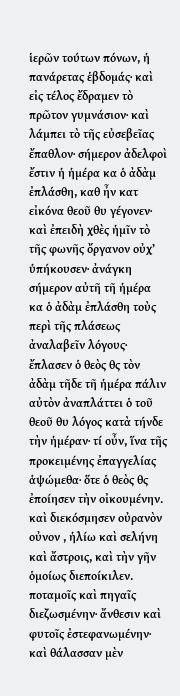ἱερῶν τούτων πόνων, ἡ πανάρετας ἑβδομάς· καὶ εἰς τέλος ἔδραμεν τὸ πρῶτον γυμνάσιον· καὶ λάμπει τὸ τῆς εὐσεβεῖας ἔπαθλον· σήμερον ἀδελφοὶ ἔστιν ἡ ἡμέρα κα ὁ ἀδὰμ ἐπλάσθη, καθ ἦν κατ εἰκόνα θεοῦ θυ γέγονεν· καὶ ἐπειδὴ χθὲς ἡμῖν τὸ τῆς φωνῆς ὄργανον οὐχ’ ὑπήκουσεν· ἀνάγκη σήμερον αὐτῆ τῆ ἡμέρα κα ὁ ἀδὰμ ἐπλάσθη τοὺς περὶ τῆς πλάσεως ἀναλαβεῖν λόγους· ἔπλασεν ὁ θεὸς θς τὸν ἀδὰμ τῆδε τῆ ἡμέρα πάλιν αὐτὸν ἀναπλάττει ὁ τοῦ θεοῦ θυ λόγος κατὰ τήνδε τὴν ἡμέραν· τί οὖν, ἵνα τῆς προκειμένης ἐπαγγελίας ἁψώμεθα· ὅτε ὁ θεὸς θς ἐποίησεν τὴν οἰκουμένην. καὶ διεκόσμησεν οὐρανὸν οὐνον , ἡλίω καὶ σελήνη καὶ ἄστροις, καὶ τὴν γῆν ὁμοίως διεποίκιλεν. ποταμοῖς καὶ πηγαῖς διεζωσμένην· ἄνθεσιν καὶ φυτοῖς ἐστεφανωμένην· καὶ θάλασσαν μὲν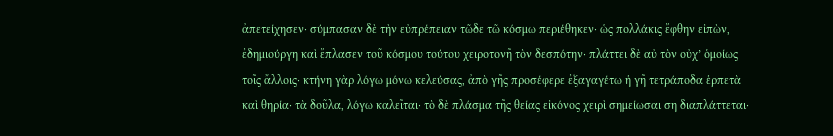ἀπετείχησεν· σύμπασαν δὲ τὴν εὐπρέπειαν τῶδε τῶ κόσμω περιέθηκεν· ὡς πολλάκις ἔφθην εἰπὼν, ἐδημιούργη καὶ ἔπλασεν τοῦ κόσμου τούτου χειροτονῆ τὸν δεσπότην· πλάττει δὲ αὐ τὸν οὐχ’ ὁμοίως τοῖς ἄλλοις· κτήνη γὰρ λόγω μόνω κελεύσας, ἀπὸ γῆς προσέφερε ἐξαγαγέτω ἡ γῆ τετράποδα ἑρπετὰ καὶ θηρία· τὰ δοῦλα, λόγω καλεῖται· τὸ δὲ πλάσμα τῆς θείας εἰκόνος χειρὶ σημείωσαι ση διαπλάττεται·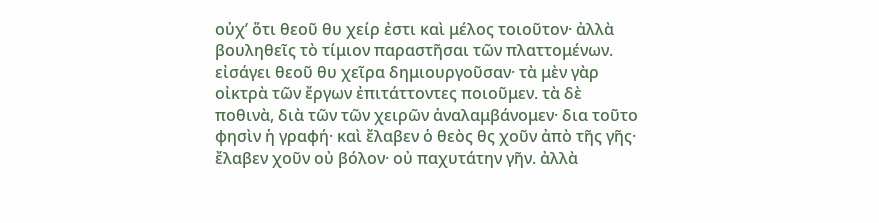οὐχ’ ὅτι θεοῦ θυ χείρ ἐστι καὶ μέλος τοιοῦτον· ἀλλὰ βουληθεῖς τὸ τίμιον παραστῆσαι τῶν πλαττομένων. εἰσάγει θεοῦ θυ χεῖρα δημιουργοῦσαν· τὰ μὲν γὰρ οἰκτρὰ τῶν ἔργων ἐπιτάττοντες ποιοῦμεν. τὰ δὲ ποθινὰ, διὰ τῶν τῶν χειρῶν ἀναλαμβάνομεν· δια τοῦτο φησὶν ἡ γραφή· καὶ ἔλαβεν ὁ θεὸς θς χοῦν ἀπὸ τῆς γῆς· ἔλαβεν χοῦν οὐ βόλον· οὐ παχυτάτην γῆν. ἀλλὰ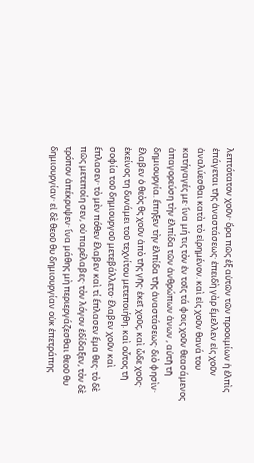λεπτότατον χοῦν· ὅρα πῶς ἐξ αὐτῶν τῶν προοιμίων ἡ ἐλπὶς ἐπάγεται τῆς ἀναστάσεως· ἐπειδὴ γὰρ ἔμελλεν εἰς χοῦν ἀναλύεσθαι κατὰ τὸ εἰρημένον. καὶ εἰς χοῦν θανά του κατήγαγές με· ἵνα μή τις τὸν ἐν τοῖς τά φοις χοῦν θεασάμενος ἀπαγορεύση τὴν ἐλπίδα τῶν ἀνθρώπων ἀνων , αὐτῆ τῆ δημιουργία. ἔπηξεν τὴν ἐλπίδα τῆς ἀναστάσεως· διὸ φησὶν· ἔλαβεν ὁ θεὸς θς χοῦν ἀπὸ τῆς γῆς· ἐκεῖ χοῦς, καὶ ὧδε χοῦς· ἐκείνος τη δυνάμει τοῦ τεχνίτου μετεποιήθη. καὶ οὗτος τῆ σοφία τοῦ δημιουργοῦ μετεβάλλετο· ἔλαβεν χοῦν καὶ ἔπλασεν· τὸ μὲν πόθεν ἔλαβεν καὶ τί ἔπλασεν ἔμα θες· τὸ δὲ πῶς μετεποίη σεν, οὐ παρέλαβες· τὸν λόγον ἐδίδαξεν, τὸν δὲ τρόπον ἀπέκρυψεν· ἵνα μάθης μὴ περιεργάζεσθαι θεοῦ θυ δημιουργίαν· εἰ δὲ θεοῦ θυ δημιουργίαν οὐκ ἐπετράπης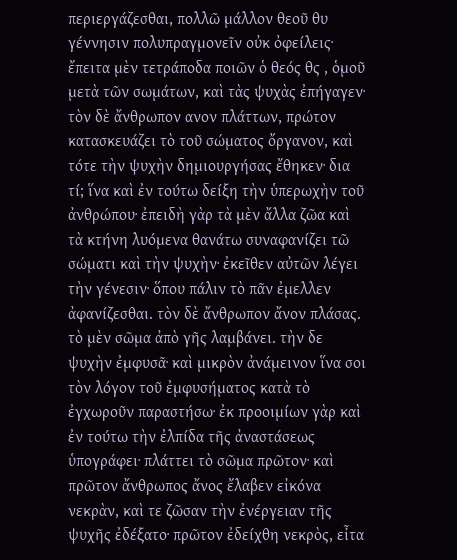περιεργάζεσθαι, πολλῶ μάλλον θεοῦ θυ γέννησιν πολυπραγμονεῖν οὐκ ὀφείλεις· ἔπειτα μὲν τετράποδα ποιῶν ὁ θεός θς , ὁμοῦ μετὰ τῶν σωμάτων, καὶ τὰς ψυχὰς ἐπήγαγεν· τὸν δὲ ἄνθρωπον ανον πλάττων, πρώτον κατασκευάζει τὸ τοῦ σώματος ὄργανον, καὶ τότε τὴν ψυχὴν δημιουργήσας ἔθηκεν· δια τί; ἵνα καὶ ἐν τούτω δείξη τὴν ὑπερωχὴν τοῦ ἀνθρώπου· ἐπειδὴ γὰρ τὰ μὲν ἄλλα ζῶα καὶ τὰ κτήνη λυόμενα θανάτω συναφανίζει τῶ σώματι καὶ τὴν ψυχὴν· ἐκεῖθεν αὐτῶν λέγει τὴν γένεσιν· ὅπου πάλιν τὸ πᾶν ἐμελλεν ἀφανίζεσθαι. τὸν δὲ ἄνθρωπον ἄνον πλάσας. τὸ μὲν σῶμα ἀπὸ γῆς λαμβάνει. τὴν δε ψυχὴν ἐμφυσᾶ· καὶ μικρὸν ἀνάμεινον ἵνα σοι τὸν λόγον τοῦ ἐμφυσήματος κατὰ τὸ ἐγχωροῦν παραστήσω· ἐκ προοιμίων γὰρ καὶ ἐν τούτω τὴν ἐλπίδα τῆς ἀναστάσεως ὑπογράφει· πλάττει τὸ σῶμα πρῶτον· καὶ πρῶτον ἄνθρωπος ἄνος ἔλαβεν εἰκόνα νεκρὰν, καὶ τε ζῶσαν τὴν ἐνέργειαν τῆς ψυχῆς ἐδέξατο· πρῶτον ἐδείχθη νεκρὸς, εἶτα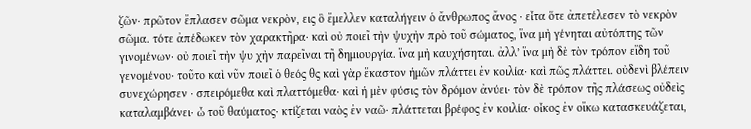ζῶν· πρῶτον ἔπλασεν σῶμα νεκρὸν, εις ὃ ἔμελλεν καταλήγειν ὁ ἄνθρωπος ἄνος · εἶτα ὅτε ἀπετέλεσεν τὸ νεκρὸν σῶμα. τότε ἀπέδωκεν τὸν χαρακτῆρα· καὶ οὐ ποιεῖ τὴν ψυχὴν πρὸ τοῦ σώματος, ἵνα μὴ γένηται αὐτόπτης τῶν γινομένων· οὐ ποιεῖ τὴν ψυ χὴν παρεῖναι τῆ δημιουργία. ἵνα μὴ καυχήσηται. ἀλλ’ ἵνα μὴ δὲ τὸν τρόπον εἴδη τοῦ γενομένου· τοῦτο καὶ νῦν ποιεῖ ὁ θεός θς καὶ γὰρ ἕκαστον ἡμῶν πλάττει ἐν κοιλία· καὶ πῶς πλάττει. οὐδενὶ βλέπειν συνεχώρησεν · σπειρόμεθα καὶ πλαττόμεθα· καὶ ἡ μὲν φύσις τὸν δρόμον ἀνύει· τὸν δὲ τρόπον τῆς πλάσεως οὐδεὶς καταλαμβάνει· ὦ τοῦ θαύματος· κτίζεται ναὸς ἐν ναῶ· πλάττεται βρέφος ἐν κοιλία· οἶκος ἐν οἴκω κατασκευάζεται,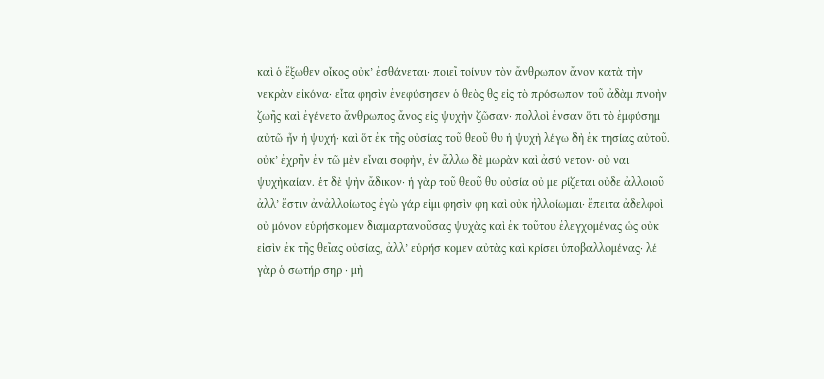καὶ ὁ ἔξωθεν οἶκος οὐκ’ ἐσθάνεται· ποιεῖ τοίνυν τὸν ἄνθρωπον ἄνον κατὰ τὴν νεκρὰν εἰκόνα· εἶτα φησὶν ἐνεφύσησεν ὁ θεὸς θς εἰς τὸ πρόσωπον τοῦ ἀδὰμ πνοὴν ζωῆς καὶ ἐγένετο ἄνθρωπος ἄνος εἰς ψυχὴν ζῶσαν· πολλοὶ ἐνσαν ὅτι τὸ ἐμφύσημ αὐτῶ ἦν ἡ ψυχή· καὶ ὅτ ἐκ τῆς οὐσίας τοῦ θεοῦ θυ ἡ ψυχὴ λέγω δὴ ἐκ τησίας αὐτοῦ. οὐκ’ ἐχρῆν ἐν τῶ μὲν εἶναι σοφὴν, ἐν ἄλλω δὲ μωρὰν καὶ ἀσύ νετον· οὐ ναι ψυχὴκαίαν. ἑτ δὲ ψὴν ἄδικον· ἡ γὰρ τοῦ θεοῦ θυ οὐσία οὐ με ρίζεται οὐδε ἀλλοιοῦ ἀλλ’ ἔστιν ἀνἀλλοίωτος ἐγὼ γάρ εἰμι φησὶν φη καὶ οὐκ ἠλλοίωμαι· ἔπειτα ἀδελφοὶ οὐ μόνον εὑρήσκομεν διαμαρτανοῦσας ψυχὰς καὶ ἐκ τοῦτου ἐλεγχομένας ὡς οὐκ εἰσὶν ἐκ τῆς θεῖας οὐσίας, ἀλλ’ εὑρήσ κομεν αὐτὰς καὶ κρίσει ὑποβαλλομένας· λέ γὰρ ὁ σωτήρ σηρ · μὴ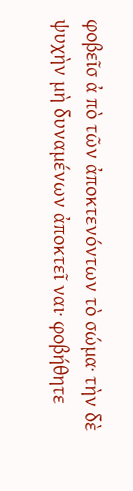φοβεῖσ ἀ πὸ τῶν ἀποκτενόντων τὸ σώμα· τὴν δὲ ψυχὴν μὴ δυναμένων ἀποκτεῖ ναι· φοβήθητε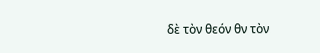δὲ τὸν θεόν θν τὸν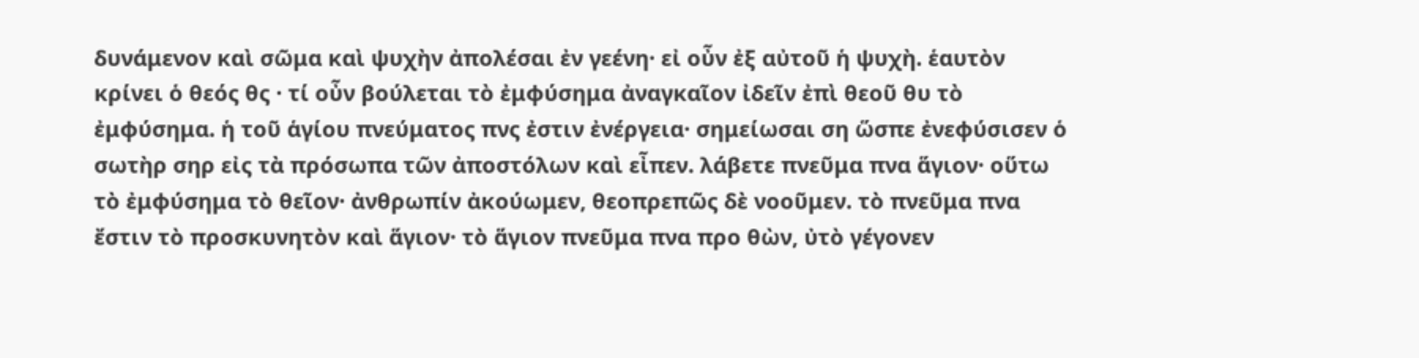δυνάμενον καὶ σῶμα καὶ ψυχὴν ἀπολέσαι ἐν γεένη· εἰ οὖν ἐξ αὐτοῦ ἡ ψυχὴ. ἑαυτὸν κρίνει ὁ θεός θς · τί οὖν βούλεται τὸ ἐμφύσημα ἀναγκαῖον ἰδεῖν ἐπὶ θεοῦ θυ τὸ ἐμφύσημα. ἡ τοῦ ἁγίου πνεύματος πνς ἐστιν ἐνέργεια· σημείωσαι ση ὥσπε ἐνεφύσισεν ὁ σωτὴρ σηρ εἰς τὰ πρόσωπα τῶν ἀποστόλων καὶ εἶπεν. λάβετε πνεῦμα πνα ἅγιον· οὕτω τὸ ἐμφύσημα τὸ θεῖον· ἀνθρωπίν ἀκούωμεν, θεοπρεπῶς δὲ νοοῦμεν. τὸ πνεῦμα πνα ἔστιν τὸ προσκυνητὸν καὶ ἅγιον· τὸ ἅγιον πνεῦμα πνα προ θὼν, ὐτὸ γέγονεν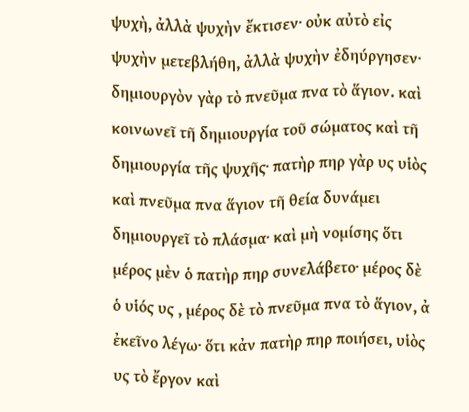ψυχὴ, ἀλλὰ ψυχὴν ἔκτισεν· οὐκ αὐτὸ εἰς ψυχὴν μετεβλήθη, ἀλλὰ ψυχὴν ἐδηύργησεν· δημιουργὸν γὰρ τὸ πνεῦμα πνα τὸ ἅγιον. καὶ κοινωνεῖ τῆ δημιουργία τοῦ σώματος καὶ τῆ δημιουργία τῆς ψυχῆς· πατὴρ πηρ γὰρ υς υἱὸς καὶ πνεῦμα πνα ἅγιον τῆ θεία δυνάμει δημιουργεῖ τὸ πλάσμα· καὶ μὴ νομίσης ὅτι μέρος μὲν ὁ πατὴρ πηρ συνελάβετο· μέρος δὲ ὁ υἱός υς , μέρος δὲ τὸ πνεῦμα πνα τὸ ἅγιον, ἀ ἐκεῖνο λέγω· ὅτι κἀν πατὴρ πηρ ποιήσει, υἱὸς υς τὸ ἔργον καὶ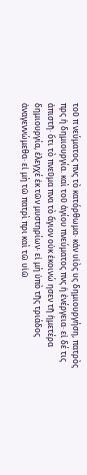τοῦ π νεύματος πνς τὸ κατόρθωμα· κἀν υἱὸς υς δημιουργήση, πατρὸς πρς ἡ δημιουργία. καὶ τοῦ ἁγίου πνεύματος πνς ἡ ἐνέργεια· εἰ δέ τις ἀπιστῆ· ὅτι τὸ πνεῦμα πνα τὸ ἅγιον οὐκ ἐκοινώ ησεν τῆ ἡμετέρα δημιουργία, ἐλεγχέ ἐκ τῶν μυστηρίων· εἰ μὴ ὑπὸ τῆς τριάδος ἀναγεννώμεθα· εἰ μὴ τῶ πατρὶ πρι καὶ τῶ υἱῶ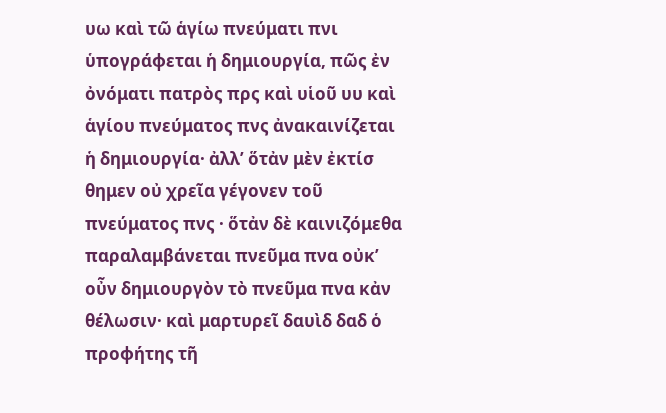υω καὶ τῶ ἁγίω πνεύματι πνι ὑπογράφεται ἡ δημιουργία, πῶς ἐν ὀνόματι πατρὸς πρς καὶ υἱοῦ υυ καὶ ἁγίου πνεύματος πνς ἀνακαινίζεται ἡ δημιουργία· ἀλλ’ ὅτἀν μὲν ἐκτίσ θημεν οὐ χρεῖα γέγονεν τοῦ πνεύματος πνς · ὅτἀν δὲ καινιζόμεθα παραλαμβάνεται πνεῦμα πνα οὐκ’ οὖν δημιουργὸν τὸ πνεῦμα πνα κἀν θέλωσιν· καὶ μαρτυρεῖ δαυὶδ δαδ ὁ προφήτης τῆ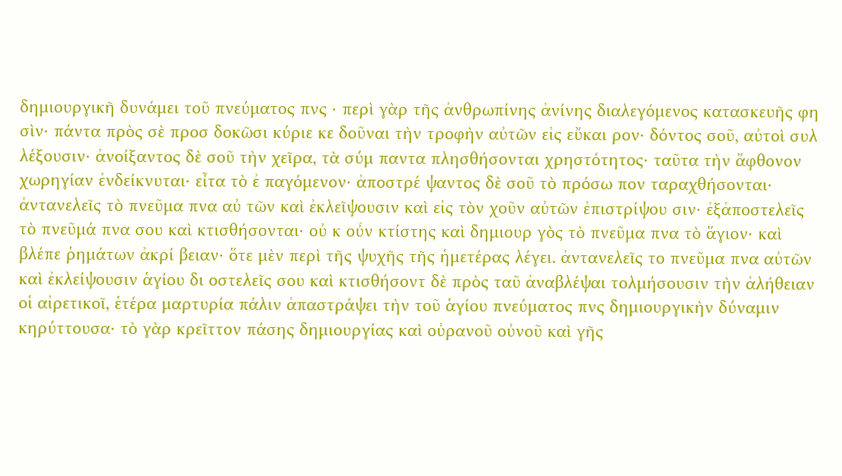δημιουργικῆ δυνάμει τοῦ πνεύματος πνς · περὶ γὰρ τῆς ἀνθρωπίνης ἀνίνης διαλεγόμενος κατασκευῆς φη σὶν· πάντα πρὸς σὲ προσ δοκῶσι κύριε κε δοῦναι τὴν τροφὴν αὐτῶν εἰς εὔκαι ρον· δόντος σοῦ, αὐτοὶ συλ λέξουσιν· ἀνοίξαντος δὲ σοῦ τὴν χεῖρα, τὰ σύμ παντα πλησθήσονται χρηστότητος· ταῦτα τὴν ἄφθονον χωρηγίαν ἐνδείκνυται· εἶτα τὸ ἐ παγόμενον· ἀποστρέ ψαντος δὲ σοῦ τὸ πρόσω πον ταραχθήσονται· ἀντανελεῖς τὸ πνεῦμα πνα αὐ τῶν καὶ ἐκλεῖψουσιν καὶ εἰς τὸν χοῦν αὐτῶν ἐπιστρίψου σιν· ἐξἀποστελεῖς τὸ πνεῦμά πνα σου καὶ κτισθήσονται· οὐ κ οὖν κτίστης καὶ δημιουρ γὸς τὸ πνεῦμα πνα τὸ ἅγιον· καὶ βλέπε ῥημάτων ἀκρί βειαν· ὅτε μὲν περὶ τῆς ψυχῆς τῆς ἡμετέρας λέγει. ἀντανελεῖς το πνεῦμα πνα αὐτῶν καὶ ἐκλείψουσιν ἁγίου δι οστελεῖς σου καὶ κτισθήσοντ δὲ πρὸς ταῦ ἀναβλέψαι τολμήσουσιν τὴν ἀλήθειαν οἱ αἰρετικοῖ, ἑτέρα μαρτυρία πάλιν ἀπαστράψει τὴν τοῦ ἁγίου πνεύματος πνς δημιουργικὴν δύναμιν κηρύττουσα· τὸ γὰρ κρεῖττον πάσης δημιουργίας καὶ οὐρανοῦ οὐνοῦ καὶ γῆς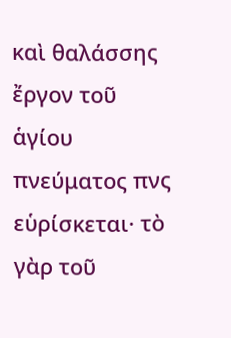καὶ θαλάσσης ἔργον τοῦ ἁγίου πνεύματος πνς εὑρίσκεται· τὸ γὰρ τοῦ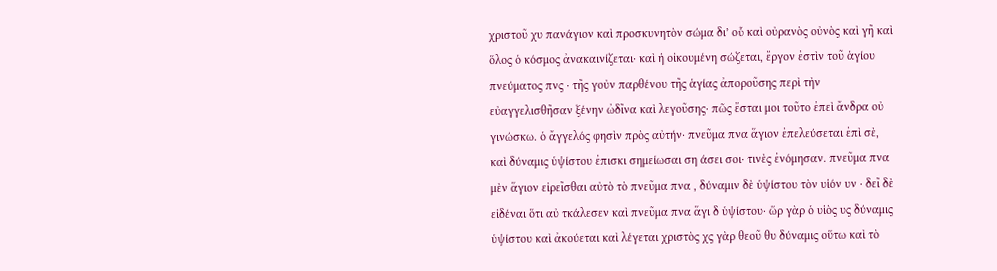χριστοῦ χυ πανάγιον καὶ προσκυνητὸν σώμα δι’ οὗ καὶ οὐρανὸς οὐνὸς καὶ γῆ καὶ ὅλος ὁ κόσμος ἀνακαινίζεται· καὶ ἡ οἰκουμένη σώζεται, ἔργον ἐστὶν τοῦ ἁγίου πνεύματος πνς · τῆς γοὐν παρθένου τῆς ἁγίας ἀποροῦσης περὶ τὴν εὐαγγελισθῆσαν ξένην ὠδῖνα καὶ λεγοῦσης· πῶς ἔσται μοι τοῦτο ἐπεὶ ἄνδρα οὐ γινώσκω. ὁ ἄγγελός φησὶν πρὸς αὐτήν· πνεῦμα πνα ἅγιον ἐπελεύσεται ἐπὶ σὲ, καὶ δύναμις ὑψίστου ἐπισκι σημείωσαι ση άσει σοι· τινὲς ἐνόμησαν. πνεῦμα πνα μὲν ἅγιον εἰρεῖσθαι αὐτὸ τὸ πνεῦμα πνα , δύναμιν δὲ ὑψίστου τὸν υἱόν υν · δεῖ δὲ εἰδέναι ὅτι αὐ τκάλεσεν καὶ πνεῦμα πνα ἅγι δ ὑψίστου· ὥρ γὰρ ὁ υἱὸς υς δύναμις ὑψίστου καὶ ἀκούεται καὶ λέγεται χριστὸς χς γὰρ θεοῦ θυ δύναμις οὕτω καὶ τὸ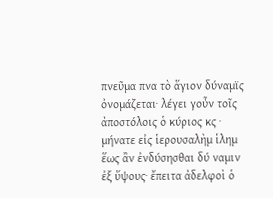πνεῦμα πνα τὸ ἅγιον δύναμϊς ὀνομάζεται· λέγει γοὖν τοῖς ἀποστόλοις ὁ κύριος κς · μήνατε εἰς ἱερουσαλὴμ ἱλημ ἕως ἂν ἐνδύσησθαι δύ ναμιν ἐξ ὕψους· ἔπειτα ἀδελφοὶ ὁ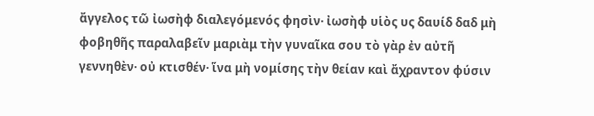ἄγγελος τῶ ἰωσὴφ διαλεγόμενός φησὶν· ἰωσὴφ υἱὸς υς δαυίδ δαδ μὴ φοβηθῆς παραλαβεῖν μαριὰμ τὴν γυναῖκα σου τὸ γὰρ ἐν αὐτῆ γεννηθὲν· οὐ κτισθέν· ἵνα μὴ νομίσης τὴν θείαν καὶ ἄχραντον φύσιν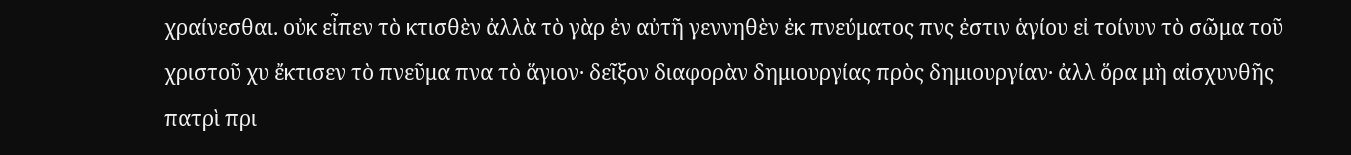χραίνεσθαι. οὐκ εἶπεν τὸ κτισθὲν ἀλλὰ τὸ γὰρ ἐν αὐτῆ γεννηθὲν ἐκ πνεύματος πνς ἐστιν ἁγίου εἰ τοίνυν τὸ σῶμα τοῦ χριστοῦ χυ ἔκτισεν τὸ πνεῦμα πνα τὸ ἅγιον· δεῖξον διαφορὰν δημιουργίας πρὸς δημιουργίαν· ἀλλ ὅρα μὴ αἰσχυνθῆς πατρὶ πρι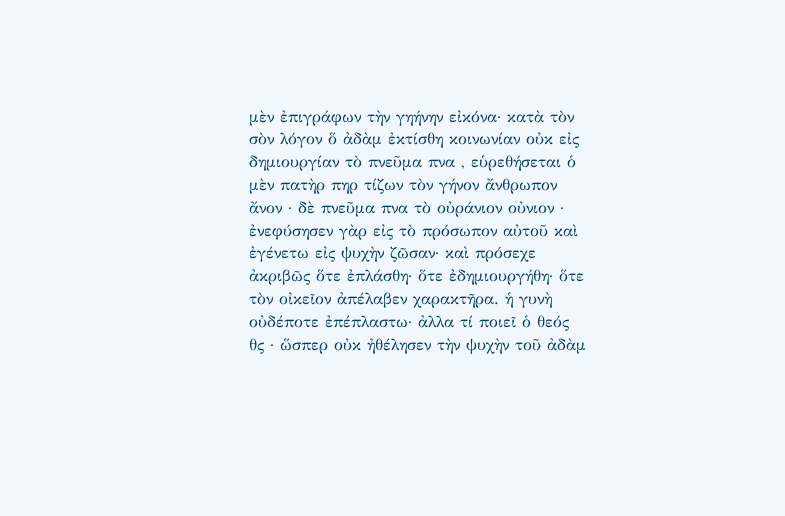μὲν ἐπιγράφων τὴν γηήνην εἰκόνα· κατὰ τὸν σὸν λόγον ὅ ἀδὰμ ἐκτίσθη κοινωνίαν οὐκ εἰς δημιουργίαν τὸ πνεῦμα πνα , εὑρεθήσεται ὁ μὲν πατὴρ πηρ τίζων τὸν γήνον ἄνθρωπον ἄνον · δὲ πνεῦμα πνα τὸ οὐράνιον οὐνιον · ἐνεφύσησεν γὰρ εἰς τὸ πρόσωπον αὐτοῦ καὶ ἐγένετω εἰς ψυχὴν ζῶσαν· καὶ πρόσεχε ἀκριβῶς ὅτε ἐπλάσθη· ὅτε ἐδημιουργήθη· ὅτε τὸν οἰκεῖον ἀπέλαβεν χαρακτῆρα. ἡ γυνὴ οὐδέποτε ἐπέπλαστω· ἀλλα τί ποιεῖ ὁ θεός θς · ὥσπερ οὐκ ἠθέλησεν τὴν ψυχὴν τοῦ ἀδὰμ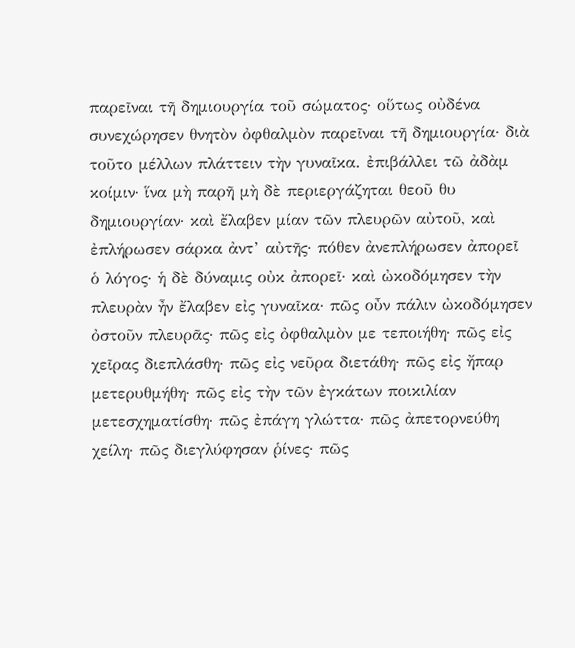παρεῖναι τῆ δημιουργία τοῦ σώματος· οὕτως οὐδένα συνεχώρησεν θνητὸν ὀφθαλμὸν παρεῖναι τῆ δημιουργία· διὰ τοῦτο μέλλων πλάττειν τὴν γυναῖκα. ἐπιβάλλει τῶ ἀδὰμ κοίμιν· ἵνα μὴ παρῆ μὴ δὲ περιεργάζηται θεοῦ θυ δημιουργίαν· καὶ ἔλαβεν μίαν τῶν πλευρῶν αὐτοῦ, καὶ ἐπλήρωσεν σάρκα ἀντ’ αὐτῆς· πόθεν ἀνεπλήρωσεν ἀπορεῖ ὁ λόγος· ἡ δὲ δύναμις οὐκ ἀπορεῖ· καὶ ὠκοδόμησεν τὴν πλευρὰν ἦν ἔλαβεν εἰς γυναῖκα· πῶς οὖν πάλιν ὠκοδόμησεν ὀστοῦν πλευρᾶς· πῶς εἰς ὀφθαλμὸν με τεποιήθη· πῶς εἰς χεῖρας διεπλάσθη· πῶς εἰς νεῦρα διετάθη· πῶς εἰς ἤπαρ μετερυθμήθη· πῶς εἰς τὴν τῶν ἐγκάτων ποικιλίαν μετεσχηματίσθη· πῶς ἐπάγη γλώττα· πῶς ἀπετορνεύθη χείλη· πῶς διεγλύφησαν ῥίνες· πῶς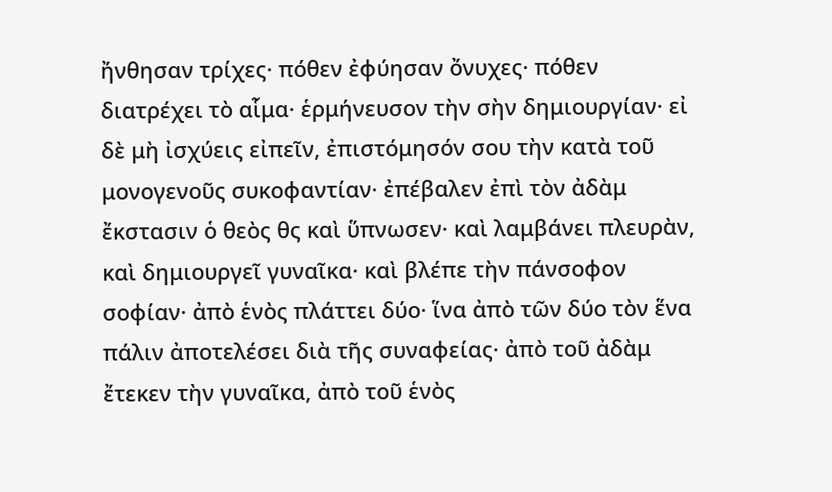ἤνθησαν τρίχες· πόθεν ἐφύησαν ὄνυχες· πόθεν διατρέχει τὸ αἷμα· ἑρμήνευσον τὴν σὴν δημιουργίαν· εἰ δὲ μὴ ἰσχύεις εἰπεῖν, ἐπιστόμησόν σου τὴν κατὰ τοῦ μονογενοῦς συκοφαντίαν· ἐπέβαλεν ἐπὶ τὸν ἀδὰμ ἔκστασιν ὁ θεὸς θς καὶ ὕπνωσεν· καὶ λαμβάνει πλευρὰν, καὶ δημιουργεῖ γυναῖκα· καὶ βλέπε τὴν πάνσοφον σοφίαν· ἀπὸ ἑνὸς πλάττει δύο· ἵνα ἀπὸ τῶν δύο τὸν ἕνα πάλιν ἀποτελέσει διὰ τῆς συναφείας· ἀπὸ τοῦ ἀδὰμ ἔτεκεν τὴν γυναῖκα, ἀπὸ τοῦ ἑνὸς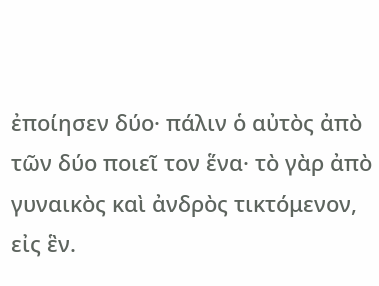ἐποίησεν δύο· πάλιν ὁ αὐτὸς ἀπὸ τῶν δύο ποιεῖ τον ἕνα· τὸ γὰρ ἀπὸ γυναικὸς καὶ ἀνδρὸς τικτόμενον, εἰς ἓν.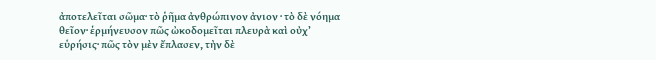ἀποτελεῖται σῶμα· τὸ ῥῆμα ἀνθρώπινον ἀνιον · τὸ δὲ νόημα θεῖον· ἑρμήνευσον πῶς ὠκοδομεῖται πλευρὰ καὶ οὐχ’ εὑρήσις· πῶς τὸν μὲν ἔπλασεν, τὴν δὲ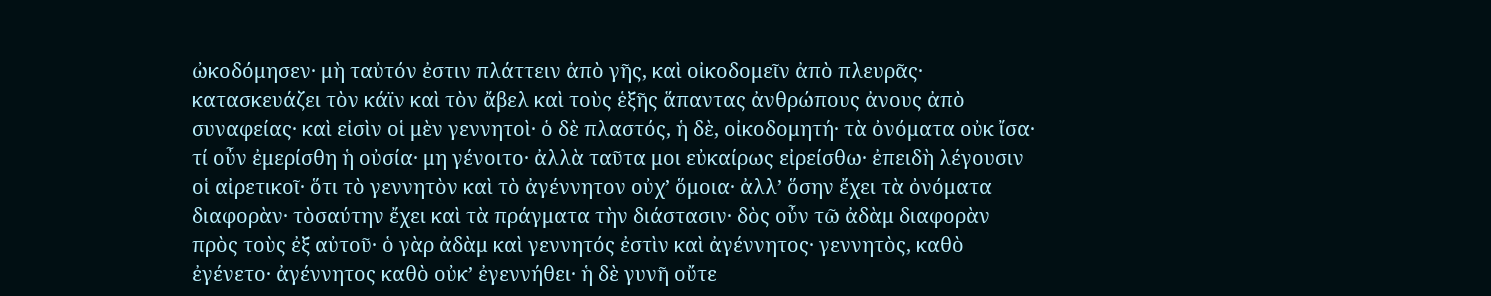ὠκοδόμησεν· μὴ ταὐτόν ἐστιν πλάττειν ἀπὸ γῆς, καὶ οἰκοδομεῖν ἀπὸ πλευρᾶς· κατασκευάζει τὸν κάϊν καὶ τὸν ἄβελ καὶ τοὺς ἑξῆς ἅπαντας ἀνθρώπους ἀνους ἀπὸ συναφείας· καὶ εἰσὶν οἱ μὲν γεννητοὶ· ὁ δὲ πλαστός, ἡ δὲ, οἰκοδομητή· τὰ ὀνόματα οὐκ ἴσα· τί οὖν ἐμερίσθη ἡ οὐσία· μη γένοιτο· ἀλλὰ ταῦτα μοι εὐκαίρως εἰρείσθω· ἐπειδὴ λέγουσιν οἱ αἰρετικοῖ· ὅτι τὸ γεννητὸν καὶ τὸ ἀγέννητον οὐχ’ ὅμοια· ἀλλ’ ὅσην ἔχει τὰ ὀνόματα διαφορὰν· τὸσαύτην ἔχει καὶ τὰ πράγματα τὴν διάστασιν· δὸς οὖν τῶ ἀδὰμ διαφορὰν πρὸς τοὺς ἐξ αὐτοῦ· ὁ γὰρ ἀδὰμ καὶ γεννητός ἐστὶν καὶ ἀγέννητος· γεννητὸς, καθὸ ἐγένετο· ἀγέννητος καθὸ οὐκ’ ἐγεννήθει· ἡ δὲ γυνῆ οὔτε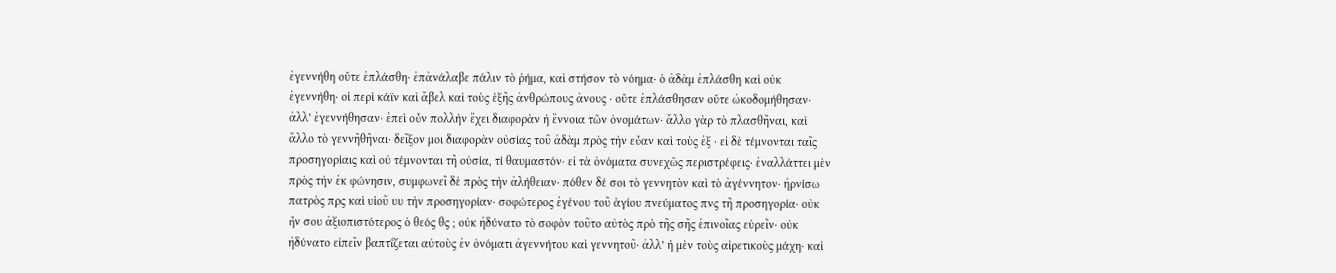ἐγεννήθη οὔτε ἐπλάσθη· ἐπἀνάλαβε πάλιν τὸ ῥήμα, καὶ στήσον τὸ νόημα· ὁ ἀδὰμ ἐπλάσθη καὶ οὐκ ἐγεννήθη· οἱ περὶ κάϊν καὶ ἄβελ καὶ τοὺς ἑξῆς ἀνθρώπους ἀνους · οὔτε ἐπλάσθησαν οὔτε ὠκοδομήθησαν· ἀλλ’ ἐγεννήθησαν· ἐπεὶ οὖν πολλὴν ἔχει διαφορὰν ἡ ἔννοια τῶν ὀνομάτων· ἄλλο γὰρ τὸ πλασθῆναι, καὶ ἄλλο τὸ γεννῆθῆναι· δεῖξον μοι διαφορὰν οὐσίας τοῦ ἀδὰμ πρὸς τὴν εὖαν καὶ τοὺς ἐξ · εἰ δὲ τέμνονται ταῖς προσηγορίαις καὶ οὐ τέμνονται τῆ οὐσία, τί θαυμαστόν· εἰ τὰ ὀνόματα συνεχῶς περιστρέφεις· ἐναλλάττει μὲν πρὸς τὴν ἐκ φώνησιν, συμφωνεῖ δὲ πρὸς τὴν ἀλήθειαν· πόθεν δέ σοι τὸ γεννητὸν καὶ τὸ ἀγέννητον· ἠρνίσω πατρὸς πρς καὶ υἱοῦ υυ τὴν προσηγορίαν· σοφώτερος ἐγένου τοῦ ἁγίου πνεύματος πνς τῆ προσηγορία· οὐκ ἦν σου ἀξιοπιστότερος ὁ θεός θς ; οὐκ ἠδύνατο τὸ σοφὸν τοῦτο αὐτὸς πρὸ τῆς σῆς ἐπινοῖας εὑρεῖν· οὐκ ἠδύνατο εἰπεῖν βαπτΐζεται αὐτοὺς ἐν ὀνόματι ἀγεννήτου καὶ γεννητοῦ· ἀλλ’ ἡ μὲν τοὺς αἱρετικοὺς μάχη· καὶ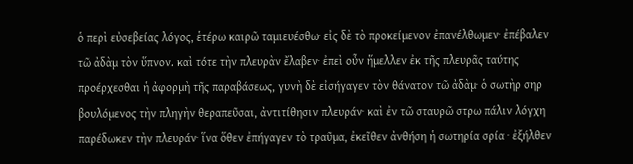ὁ περὶ εὐσεβείας λόγος, ἑτέρω καιρῶ ταμιευέσθω· εἰς δὲ τὸ προκείμενον ἐπανέλθωμεν· ἐπέβαλεν τῶ ἀδὰμ τὸν ὕπνον. καὶ τότε τὴν πλευρὰν ἔλαβεν· ἐπεὶ οὖν ἥμελλεν ἐκ τῆς πλευρᾶς ταύτης προέρχεσθαι ἡ ἀφορμὴ τῆς παραβάσεως, γυνὴ δὲ εἰσήγαγεν τὸν θάνατον τῶ ἀδὰμ· ὁ σωτὴρ σηρ βουλόμενος τὴν πληγὴν θεραπεῦσαι, ἀντιτίθησιν πλευράν· καὶ ἐν τῶ σταυρῶ στρω πάλιν λόγχη παρέδωκεν τὴν πλευράν· ἵνα ὅθεν ἐπήγαγεν τὸ τραῦμα, ἐκεῖθεν ἀνθήση ἡ σωτηρία σρία · ἐξήλθεν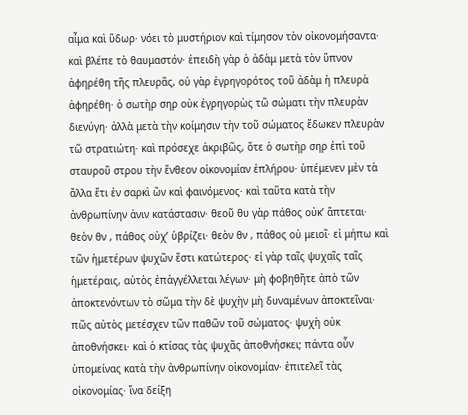αἷμα καὶ ὕδωρ· νόει τὸ μυστήριον καὶ τίμησον τὸν οἰκονομήσαντα· καὶ βλέπε τὸ θαυμαστόν· ἐπειδὴ γὰρ ὁ ἀδὰμ μετὰ τὸν ὕπνον ἀφηρέθη τῆς πλευρᾶς, οὐ γὰρ ἐγρηγορότος τοῦ ἀδὰμ ἡ πλευρὰ ἀφηρέθη· ὁ σωτὴρ σηρ οὐκ ἐγρηγορὼς τῶ σώματι τὴν πλευρὰν διενύγη· ἀλλὰ μετὰ τὴν κοίμησιν τὴν τοῦ σώματος ἔδωκεν πλευρὰν τῶ στρατιώτη· καὶ πρόσεχε ἀκριβῶς, ὅτε ὁ σωτὴρ σηρ ἐπὶ τοῦ σταυροῦ στρου τὴν ἔνθεον οἰκονομίαν ἐπλήρου· ὑπέμενεν μὲν τὰ ἄλλα ἔτι ἐν σαρκὶ ὢν καὶ φαινόμενος· καὶ ταῦτα κατὰ τὴν ἀνθρωπίνην ἀνιν κατάστασιν· θεοῦ θυ γὰρ πάθος οὐκ’ ἅπτεται· θεὸν θν , πάθος οὐχ’ ὑβρίζει· θεὸν θν , πάθος οὐ μειοῖ· εἰ μήπω καὶ τῶν ἡμετέρων ψυχῶν ἔστι κατώτερος· εἰ γὰρ ταῖς ψυχαῖς ταῖς ἡμετέραις, αὐτὸς ἐπἀγγέλλεται λέγων· μὴ φοβηθῆτε ἀπὸ τῶν ἀποκτενόντων τὸ σῶμα τὴν δὲ ψυχὴν μὴ δυναμένων ἀποκτεῖναι· πῶς αὐτὸς μετέσχεν τῶν παθῶν τοῦ σώματος· ψυχὴ οὐκ ἀποθνήσκει· καὶ ὁ κτίσας τὰς ψυχᾶς ἀποθνήσκει; πάντα οὖν ὑπομείνας κατὰ τὴν ἀνθρωπίνην οἰκονομίαν· ἐπιτελεῖ τὰς οἰκονομίας· ἵνα δείξη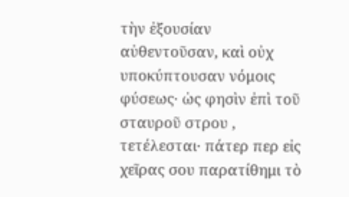τὴν ἐξουσίαν αὐθεντοῦσαν, καὶ οὐχ υποκύπτουσαν νόμοις φύσεως· ὡς φησὶν ἐπὶ τοῦ σταυροῦ στρου , τετέλεσται· πάτερ περ εἰς χεῖρας σου παρατίθημι τὸ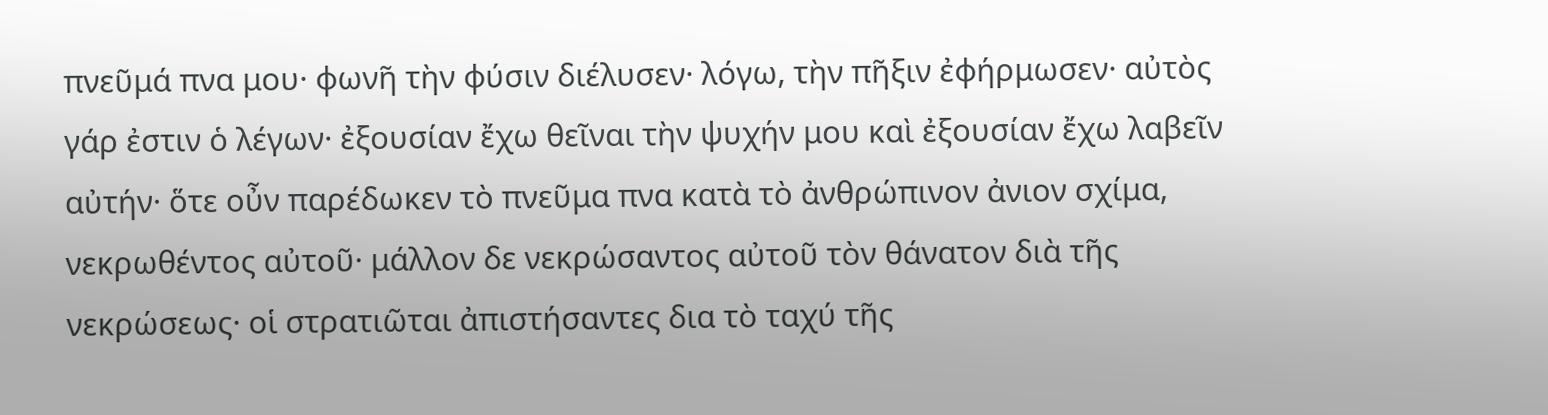πνεῦμά πνα μου· φωνῆ τὴν φύσιν διέλυσεν· λόγω, τὴν πῆξιν ἐφήρμωσεν· αὐτὸς γάρ ἐστιν ὁ λέγων· ἐξουσίαν ἔχω θεῖναι τὴν ψυχήν μου καὶ ἐξουσίαν ἔχω λαβεῖν αὐτήν· ὅτε οὖν παρέδωκεν τὸ πνεῦμα πνα κατὰ τὸ ἀνθρώπινον ἀνιον σχίμα, νεκρωθέντος αὐτοῦ· μάλλον δε νεκρώσαντος αὐτοῦ τὸν θάνατον διὰ τῆς νεκρώσεως· οἱ στρατιῶται ἀπιστήσαντες δια τὸ ταχύ τῆς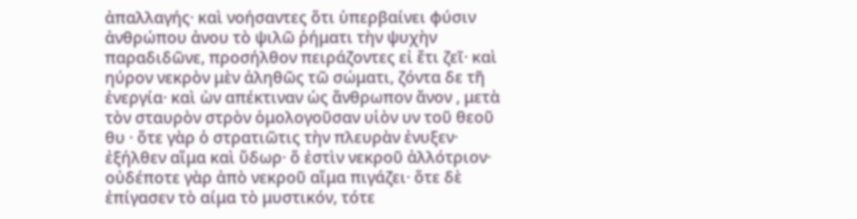ἀπαλλαγής· καὶ νοήσαντες ὅτι ὑπερβαίνει φύσιν ἀνθρώπου ἀνου τὸ ψιλῶ ῥήματι τὴν ψυχὴν παραδιδῶνε, προσήλθον πειράζοντες εἰ ἔτι ζεῖ· καὶ ηύρον νεκρὸν μὲν ἀληθῶς τῶ σώματι, ζόντα δε τῆ ἐνεργία· καὶ ὼν απέκτιναν ὡς ἄνθρωπον ἄνον , μετὰ τὸν σταυρὸν στρὸν ὁμολογοῦσαν υἱὸν υν τοῦ θεοῦ θυ · ὅτε γὰρ ὁ στρατιῶτις τὴν πλευρὰν ἐνυξεν· ἐξήλθεν αἵμα καὶ ὕδωρ· ὅ ἐστὶν νεκροῦ ἀλλότριον· οὐδέποτε γὰρ ἀπὸ νεκροῦ αἵμα πιγάζει· ὅτε δὲ ἐπίγασεν τὸ αίμα τὸ μυστικόν, τότε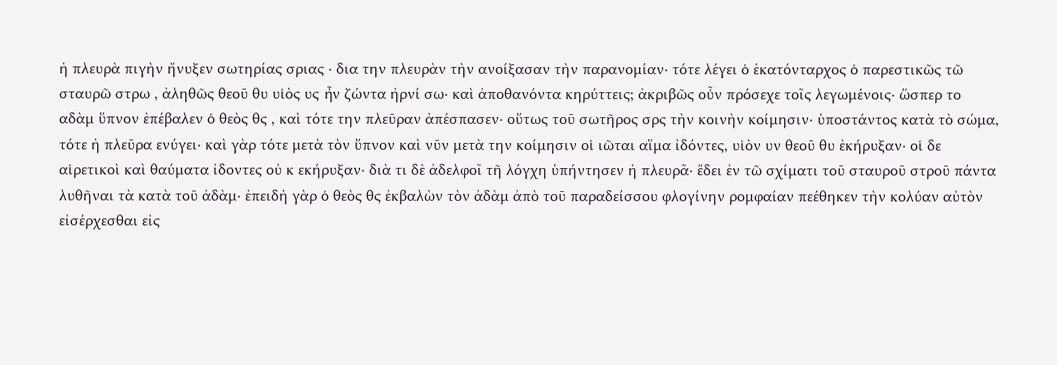ἡ πλευρὰ πιγὴν ἤνυξεν σωτηρίας σριας · δια την πλευρὰν τὴν ανοίξασαν τὴν παρανομίαν· τότε λέγει ὁ ἑκατόνταρχος ὁ παρεστικῶς τῶ σταυρῶ στρω , ἀληθῶς θεοῦ θυ υἱὸς υς ἦν ζώντα ἠρνί σω· καὶ ἀποθανόντα κηρύττεις; ἀκριβῶς οὖν πρόσεχε τοῖς λεγωμένοις· ὥσπερ το αδὰμ ὕπνον ἐπέβαλεν ὁ θεὸς θς , καὶ τότε την πλεῦραν ἀπέσπασεν· οὕτως τοῦ σωτῆρος σρς τὴν κοινὴν κοίμησιν· ὑποστάντος κατὰ τὸ σώμα, τότε ἡ πλεῦρα ενύγει· καὶ γὰρ τότε μετὰ τὸν ὕπνον καὶ νῦν μετὰ την κοίμησιν οἱ ιῶται αἵμα ἰδόντες, υἱὸν υν θεοῦ θυ ἐκήρυξαν· οἱ δε αἱρετικοὶ καὶ θαύματα ἰδοντες οὐ κ εκήρυξαν· διὰ τι δὲ ἀδελφοῖ τῆ λόγχη ὑπήντησεν ἡ πλευρᾶ· ἔδει ἐν τῶ σχίματι τοῦ σταυροῦ στροῦ πάντα λυθῆναι τὰ κατὰ τοῦ ἀδὰμ· ἐπειδὴ γὰρ ὁ θεὸς θς ἐκβαλὼν τὸν ἀδὰμ ἀπὸ τοῦ παραδείσσου φλογίνην ρομφαίαν πεέθηκεν τὴν κολύαν αὐτὸν εἰσέρχεσθαι εἰς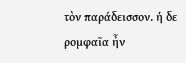τὸν παράδεισσον. ἡ δε ρομφαῖα ἦν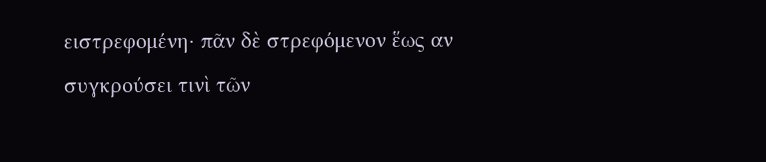ειστρεφομένη· πᾶν δὲ στρεφόμενον ἕως αν συγκρούσει τινὶ τῶν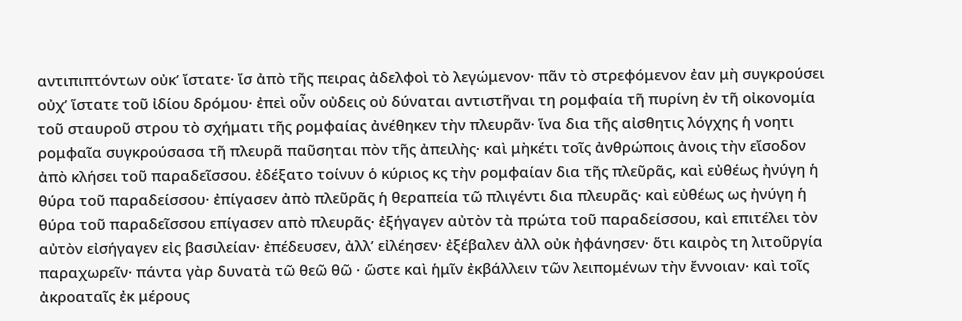αντιπιπτόντων οὐκ’ ἴστατε· ἴσ ἀπὸ τῆς πειρας ἀδελφοὶ τὸ λεγώμενον· πᾶν τὸ στρεφόμενον ἐαν μὴ συγκρούσει οὐχ’ ἵστατε τοῦ ἰδίου δρόμου· ἐπεὶ οὖν οὐδεις οὐ δύναται αντιστῆναι τη ρομφαία τῆ πυρίνη ἐν τῆ οἰκονομία τοῦ σταυροῦ στρου τὸ σχήματι τῆς ρομφαίας ἀνέθηκεν τὴν πλευρᾶν· ἵνα δια τῆς αἰσθητις λόγχης ἡ νοητι ρομφαῖα συγκρούσασα τῆ πλευρᾶ παῦσηται πὸν τῆς ἀπειλὴς· καὶ μὴκέτι τοῖς ἀνθρώποις ἀνοις τὴν εἴσοδον ἀπὸ κλήσει τοῦ παραδεῖσσου. ἐδέξατο τοίνυν ὁ κύριος κς τὴν ρομφαίαν δια τῆς πλεῦρᾶς, καὶ εὐθέως ἠνύγη ἡ θύρα τοῦ παραδείσσου· ἐπίγασεν ἀπὸ πλεῦρᾶς ἡ θεραπεία τῶ πλιγέντι δια πλευρᾶς· καὶ εὐθέως ως ἠνύγη ἡ θύρα τοῦ παραδεῖσσου επίγασεν απὸ πλευρᾶς· ἐξήγαγεν αὐτὸν τὰ πρώτα τοῦ παραδείσσου, καὶ επιτέλει τὸν αὐτὸν εἰσήγαγεν εἰς βασιλείαν· ἐπέδευσεν, ἀλλ’ εἰλέησεν· ἐξέβαλεν ἀλλ οὐκ ἠφάνησεν· ὅτι καιρὸς τη λιτοῦργία παραχωρεῖν· πάντα γὰρ δυνατὰ τῶ θεῶ θῶ · ὥστε καὶ ἡμῖν ἐκβάλλειν τῶν λειπομένων τὴν ἔννοιαν· καὶ τοῖς ἀκροαταῖς ἐκ μέρους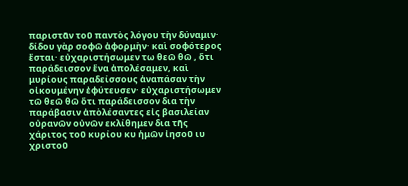παριστᾶν τοῦ παντὸς λόγου τὴν δύναμιν· δίδου γὰρ σοφῶ ἀφορμὴν· καὶ σοφότερος ἔσται· εὐχαριστήσωμεν τω θεῶ θῶ , ὅτι παράδεισσον ἕνα ἀπολέσαμεν, καὶ μυρίους παραδείσσους ἀναπάσαν τὴν οἰκουμένην ἐφύτευσεν· εὐχαριστήσωμεν τῶ θεῶ θῶ ὅτι παράδεισσον δια τὴν παράβασιν ἀπὸλέσαντες εἰς βασιλείαν οὐρανῶν οὐνῶν εκλίθημεν δια τῆς χάριτος τοῦ κυρίου κυ ἡμῶν ἰησοῦ ιυ χριστοῦ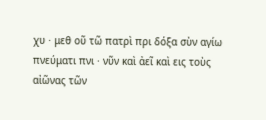χυ · μεθ οῦ τῶ πατρὶ πρι δόξα σὺν αγίω πνεύματι πνι · νῦν καὶ ἀεῖ καὶ εις τοὺς αἰῶνας τῶν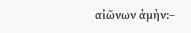αἰῶνων ἀμὴν:–